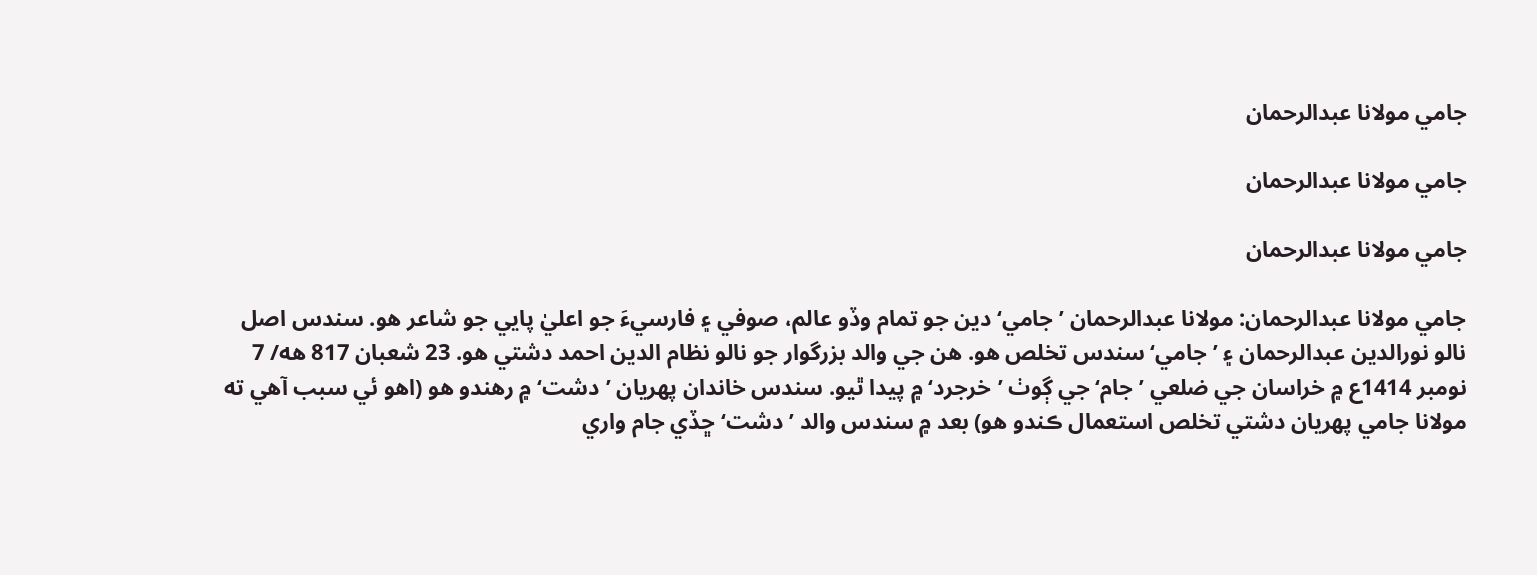جامي مولانا عبدالرحمان

جامي مولانا عبدالرحمان

جامي مولانا عبدالرحمان

جامي مولانا عبدالرحمان: مولانا عبدالرحمان ’جامي‘ دين جو تمام وڏو عالم، صوفي ۽ فارسيءَ جو اعليٰ پايي جو شاعر هو. سندس اصل نالو نورالدين عبدالرحمان ۽ ’جامي‘ سندس تخلص هو. هن جي والد بزرگوار جو نالو نظام الدين احمد دشتي هو. 23 شعبان 817 هه/ 7 نومبر 1414ع ۾ خراسان جي ضلعي ’جام‘ جي ڳوٺ ’خرجرد‘ ۾ پيدا ٿيو. سندس خاندان پهريان ’دشت‘ ۾ رهندو هو (اهو ئي سبب آهي ته مولانا جامي پهريان دشتي تخلص استعمال ڪندو هو) بعد ۾ سندس والد ’دشت‘ ڇڏي جام واري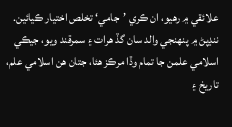علائقي ۾ رهيو، ان ڪري ’جامي‘ تخلص اختيار ڪيائين. ننڍپڻ ۾ پنهنجي والد سان گڏ هرات ۽ سمرقند ويو، جيڪي اسلامي علمن جا تمام وڏا مرڪز هئا، جتان هن اسلامي علم، تاريخ ۽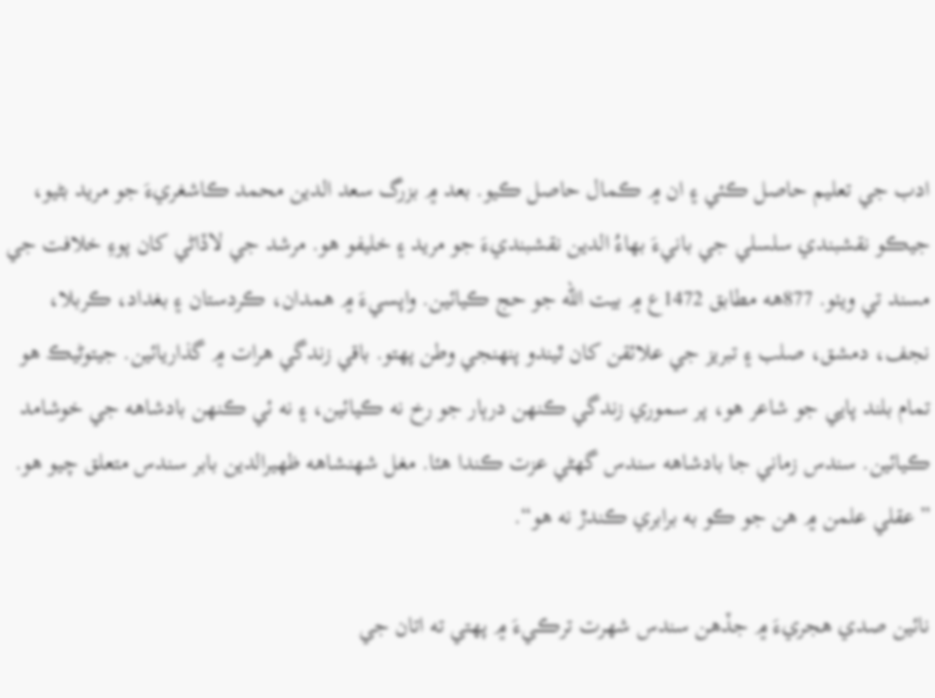ادب جي تعليم حاصل ڪئي ۽ ان ۾ ڪمال حاصل ڪيو. بعد ۾ بزرگ سعد الدين محمد ڪاشغريءَ جو مريد بڻيو، جيڪو نقشبندي سلسلي جي بانيءَ بهاءُ الدين نقشبنديءَ جو مريد ۽ خليفو هو. مرشد جي لاڏاڻي کان پوءِ خلافت جي مسند تي ويٺو. 877هه مطابق 1472ع ۾ بيت الله جو حج ڪيائين. واپسيءَ ۾ همدان، ڪردستان ۽ بغداد، ڪربلا، نجف، دمشق، صلب ۽ تبريز جي علائقن کان ٿيندو پنهنجي وطن پهتو. باقي زندگي هرات ۾ گذاريائين. جيتوڻيڪ هو تمام بلند پايي جو شاعر هو، پر سموري زندگي ڪنهن درٻار جو رخ نه ڪيائين، ۽ نه ئي ڪنهن بادشاهه جي خوشامد ڪيائين. سندس زماني جا بادشاهه سندس گهڻي عزت ڪندا هئا. مغل شهنشاهه ظهيرالدين بابر سندس متعلق چيو هو. ”عقلي علمن ۾ هن جو ڪو به برابري ڪندڙ نه هو“.

نائين صدي هجريءَ ۾ جڏهن سندس شهرت ترڪيءَ ۾ پهتي ته اتان جي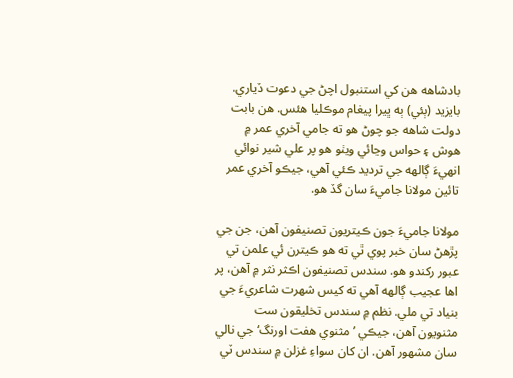بادشاهه هن کي استنبول اچڻ جي دعوت ڏياري. بايزيد (ٻئي) ٻه ڀيرا پيغام موڪليا هئس. هن بابت دولت شاهه جو چوڻ هو ته جامي آخري عمر ۾ هوش ۽ حواس وڃائي ويٺو هو پر علي شير نوائي انهيءَ ڳالهه جي ترديد ڪئي آهي، جيڪو آخري عمر تائين مولانا جاميءَ سان گڏ هو.

مولانا جاميءَ جون ڪيتريون تصنيفون آهن، جن جي پڙهڻ سان خبر پوي ٿي ته هو ڪيترن ئي علمن تي عبور رکندو هو. سندس تصنيفون اڪثر نثر ۾ آهن، پر اها عجيب ڳالهه آهي ته کيس شهرت شاعريءَ جي بنياد تي ملي. نظم ۾ سندس تخليقون ست مثنويون آهن، جيڪي ’مثنوي هفت اورنگ‘ جي نالي سان مشهور آهن. ان کان سواءِ غزلن ۾ سندس ٽي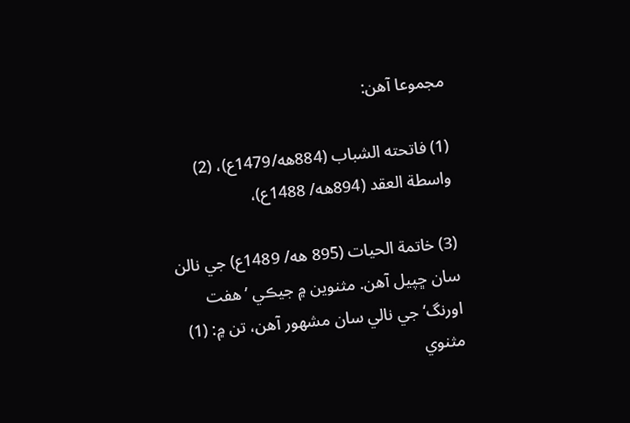مجموعا آهن:

(1) فاتحته الشباب (884هه/1479ع)، (2) واسطة العقد (894هه/ 1488ع)،

(3) خاتمة الحيات (895 هه/ 1489ع) جي نالن سان ڇپيل آهن. مثنوين ۾ جيڪي ’هفت اورنگ‘ جي نالي سان مشهور آهن، تن ۾: (1) مثنوي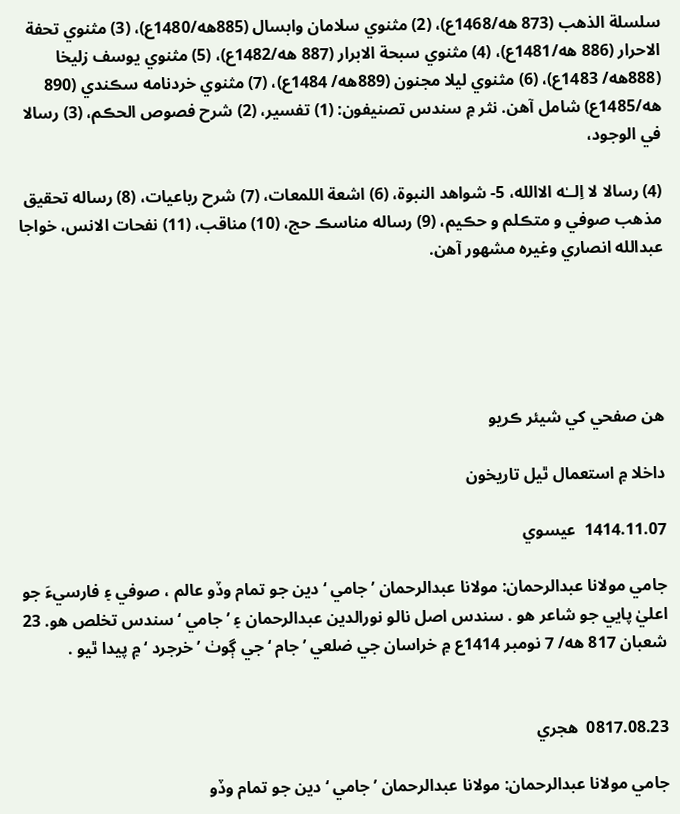سلسلة الذهب (873 هه/1468ع)، (2) مثنوي سلامان وابسال (885هه/1480ع)، (3) مثنوي تحفة الاحرار (886 هه/1481ع)، (4) مثنوي سبحة الابرار (887 هه/1482ع)، (5) مثنوي يوسف زليخا (888هه/ 1483ع)، (6) مثنوي ليلا مجنون (889هه/ 1484ع)، (7) مثنوي خردنامه سڪندي (890 هه/1485ع) شامل آهن. نثر ۾ سندس تصنيفون: (1) تفسير، (2) شرح فصوص الحڪم، (3) رسالا في الوجود،

(4) رسالا لا اِلــٰه الاالله، 5- شواهد النبوة، (6) اشعة اللمعات، (7) شرح رباعيات، (8) رساله تحقيق مذهب صوفي و متڪلم و حڪيم، (9) رساله مناسڪ حج، (10) مناقب، (11) نفحات الانس، خواجا عبدالله انصاري وغيره مشهور آهن.





هن صفحي کي شيئر ڪريو

داخلا ۾ استعمال ٿيل تاريخون

1414.11.07  عيسوي

جامي مولانا عبدالرحمان: مولانا عبدالرحمان ’ جامي ‘ دين جو تمام وڏو عالم ، صوفي ۽ فارسيءَ جو اعليٰ پايي جو شاعر هو . سندس اصل نالو نورالدين عبدالرحمان ۽ ’ جامي ‘ سندس تخلص هو. 23 شعبان 817 هه/ 7 نومبر 1414ع ۾ خراسان جي ضلعي ’ جام ‘ جي ڳوٺ ’ خرجرد ‘ ۾ پيدا ٿيو .


0817.08.23  هجري

جامي مولانا عبدالرحمان: مولانا عبدالرحمان ’ جامي ‘ دين جو تمام وڏو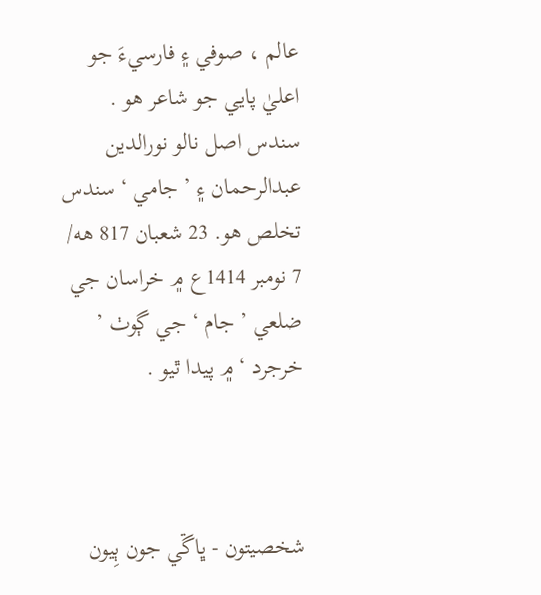عالم ، صوفي ۽ فارسيءَ جو اعليٰ پايي جو شاعر هو . سندس اصل نالو نورالدين عبدالرحمان ۽ ’ جامي ‘ سندس تخلص هو. 23 شعبان 817 هه/ 7 نومبر 1414ع ۾ خراسان جي ضلعي ’ جام ‘ جي ڳوٺ ’ خرجرد ‘ ۾ پيدا ٿيو .



شخصيتون - ڀاڱي جون ٻِيون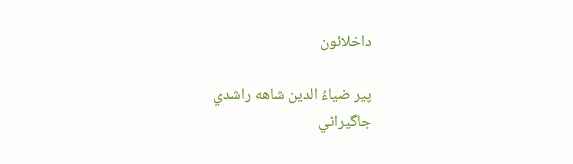داخلائون

پير ضياءُ الدين شاهه راشدي
جاگيراڻي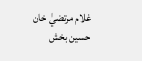غلام مرتضيٰ خان
حسين بخش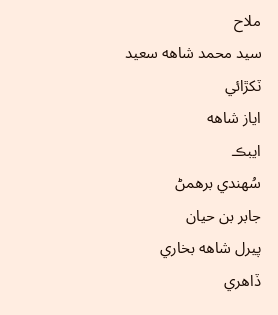ملاح
سيد محمد شاهه سعيد ٽکڙائي
اياز شاهه
ايبڪ
سُهندي برهمڻ
جابر بن حيان
پيرل شاهه بخاري
ڏاهري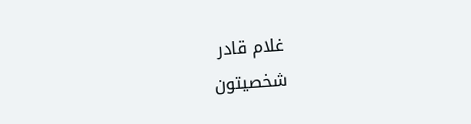غلام قادر
شخصيتون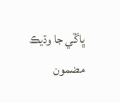ڀاڱي جا وڌيڪ مضمون